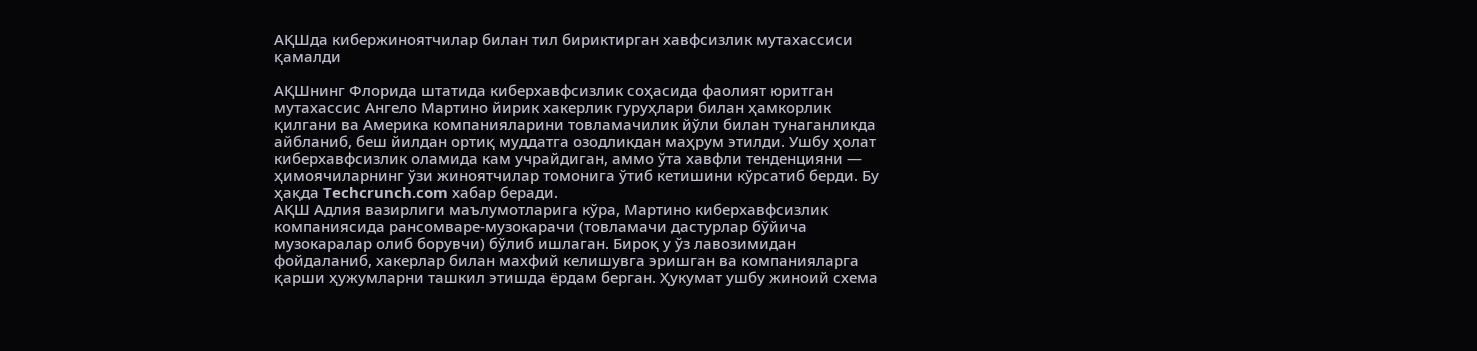АҚШда кибержиноятчилар билан тил бириктирган хавфсизлик мутахассиси қамалди

АҚШнинг Флорида штатида киберхавфсизлик соҳасида фаолият юритган мутахассис Ангело Мартино йирик хакерлик гуруҳлари билан ҳамкорлик қилгани ва Америка компанияларини товламачилик йўли билан тунаганликда айбланиб, беш йилдан ортиқ муддатга озодликдан маҳрум этилди. Ушбу ҳолат киберхавфсизлик оламида кам учрайдиган, аммо ўта хавфли тенденцияни — ҳимоячиларнинг ўзи жиноятчилар томонига ўтиб кетишини кўрсатиб берди. Бу ҳақда Techcrunch.com хабар беради.
АҚШ Адлия вазирлиги маълумотларига кўра, Мартино киберхавфсизлик компаниясида рансомваре-музокарачи (товламачи дастурлар бўйича музокаралар олиб борувчи) бўлиб ишлаган. Бироқ у ўз лавозимидан фойдаланиб, хакерлар билан махфий келишувга эришган ва компанияларга қарши ҳужумларни ташкил этишда ёрдам берган. Ҳукумат ушбу жиноий схема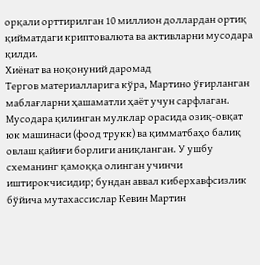орқали орттирилган 10 миллион доллардан ортиқ қийматдаги криптовалюта ва активларни мусодара қилди.
Хиёнат ва ноқонуний даромад
Тергов материалларига кўра, Мартино ўғирланган маблағларни ҳашаматли ҳаёт учун сарфлаган. Мусодара қилинган мулклар орасида озиқ-овқат юк машинаси (фоод трукк) ва қимматбаҳо балиқ овлаш қайиғи борлиги аниқланган. У ушбу схеманинг қамоққа олинган учинчи иштирокчисидир; бундан аввал киберхавфсизлик бўйича мутахассислар Кевин Мартин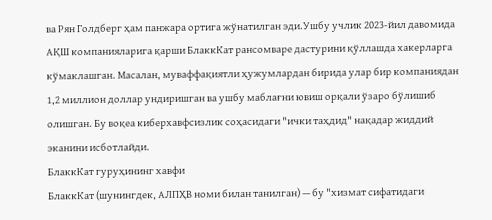ва Рян Голдберг ҳам панжара ортига жўнатилган эди.Ушбу учлик 2023-йил давомида АҚШ компанияларига қарши БлаккКат рансомваре дастурини қўллашда хакерларга кўмаклашган. Масалан, муваффақиятли ҳужумлардан бирида улар бир компаниядан 1,2 миллион доллар ундиришган ва ушбу маблағни ювиш орқали ўзаро бўлишиб олишган. Бу воқеа киберхавфсизлик соҳасидаги "ички таҳдид" нақадар жиддий эканини исботлайди.
БлаккКат гуруҳининг хавфи
БлаккКат (шунингдек, АЛПҲВ номи билан танилган) — бу "хизмат сифатидаги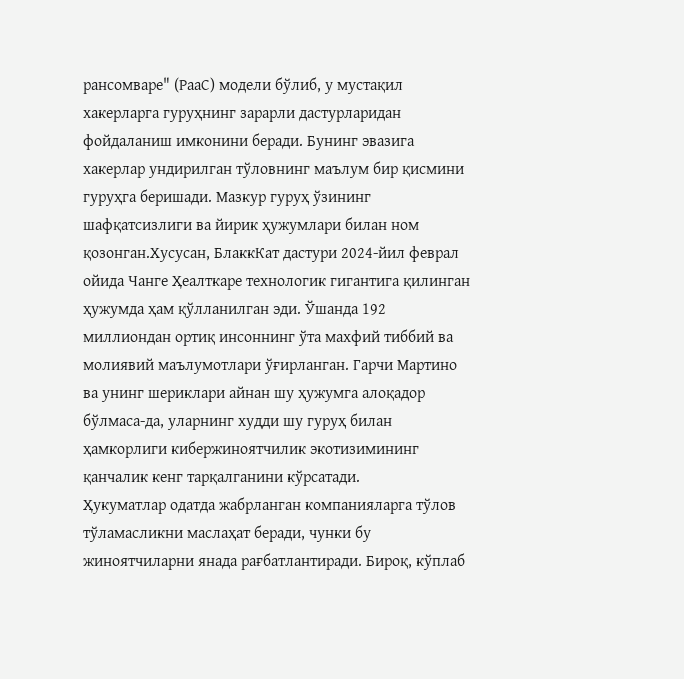рансомваре" (РааС) модели бўлиб, у мустақил хакерларга гуруҳнинг зарарли дастурларидан фойдаланиш имконини беради. Бунинг эвазига хакерлар ундирилган тўловнинг маълум бир қисмини гуруҳга беришади. Мазкур гуруҳ ўзининг шафқатсизлиги ва йирик ҳужумлари билан ном қозонган.Хусусан, БлаккКат дастури 2024-йил феврал ойида Чанге Ҳеалткаре технологик гигантига қилинган ҳужумда ҳам қўлланилган эди. Ўшанда 192 миллиондан ортиқ инсоннинг ўта махфий тиббий ва молиявий маълумотлари ўғирланган. Гарчи Мартино ва унинг шериклари айнан шу ҳужумга алоқадор бўлмаса-да, уларнинг худди шу гуруҳ билан ҳамкорлиги кибержиноятчилик экотизимининг қанчалик кенг тарқалганини кўрсатади.
Ҳукуматлар одатда жабрланган компанияларга тўлов тўламасликни маслаҳат беради, чунки бу жиноятчиларни янада рағбатлантиради. Бироқ, кўплаб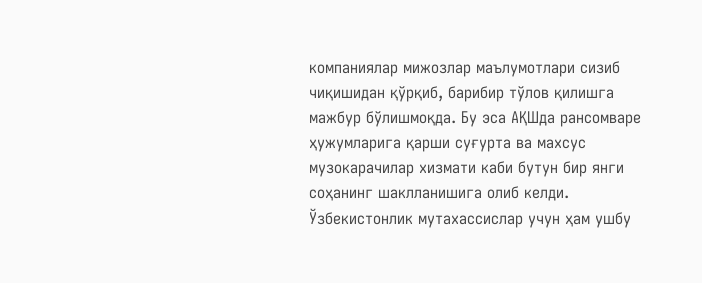компаниялар мижозлар маълумотлари сизиб чиқишидан қўрқиб, барибир тўлов қилишга мажбур бўлишмоқда. Бу эса АҚШда рансомваре ҳужумларига қарши суғурта ва махсус музокарачилар хизмати каби бутун бир янги соҳанинг шаклланишига олиб келди.
Ўзбекистонлик мутахассислар учун ҳам ушбу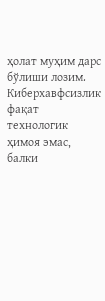ҳолат муҳим дарс бўлиши лозим. Киберхавфсизлик фақат технологик ҳимоя эмас, балки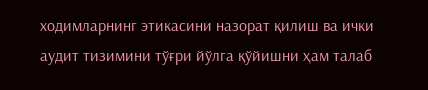ходимларнинг этикасини назорат қилиш ва ички аудит тизимини тўғри йўлга қўйишни ҳам талаб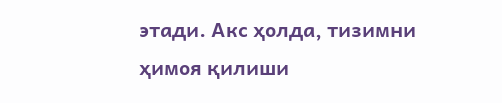этади. Акс ҳолда, тизимни ҳимоя қилиши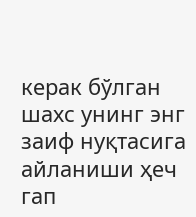керак бўлган шахс унинг энг заиф нуқтасига айланиши ҳеч гап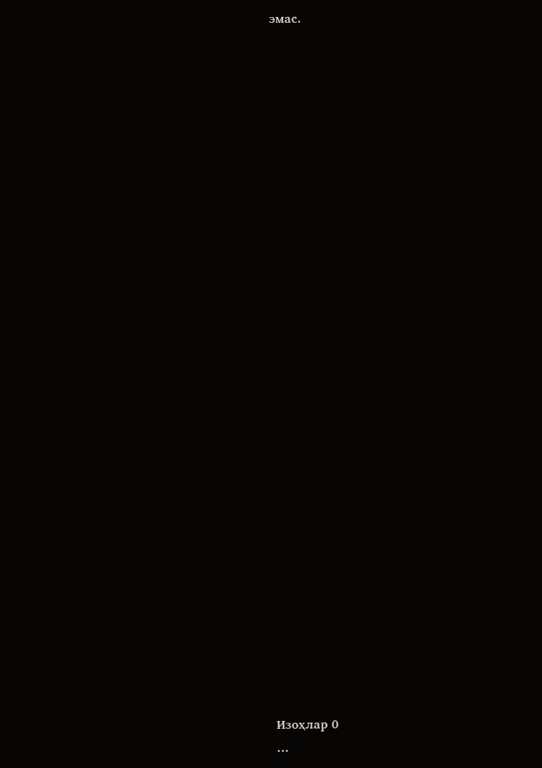эмас.






























Изоҳлар 0
…